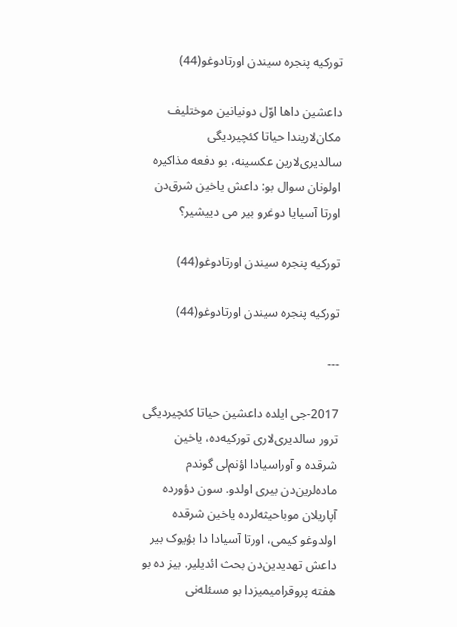تورکیه پنجره سیندن اورتادوغو(44)

داعشین داها اوّل دونیانین موختلیف مکان‌لاریندا حیاتا کئچیردیگی سالدیری‌لارین عکسینه، بو دفعه مذاکیره اولونان سوال بو: داعش یاخین شرق‌دن اورتا آسیایا دوغرو بیر می دییشیر؟

تورکیه پنجره سیندن اورتادوغو(44)

تورکیه پنجره سیندن اورتادوغو(44)

---

2017-جی ایلده داعشین حیاتا کئچیردیگی ترور سالدیری‌لاری تورکیه‌ده، یاخین شرقده و آوراسیادا اؤنم‌لی گوندم ماده‌لرین‌دن بیری اولدو. سون دؤورده آپاریلان موباحیثه‌لرده یاخین شرقده اولدوغو کیمی، اورتا آسیادا دا بؤیوک بیر داعش تهدیدین‌دن بحث ائدیلیر. بیز ده بو هفته پروقرامیمیزدا بو مسئله‌نی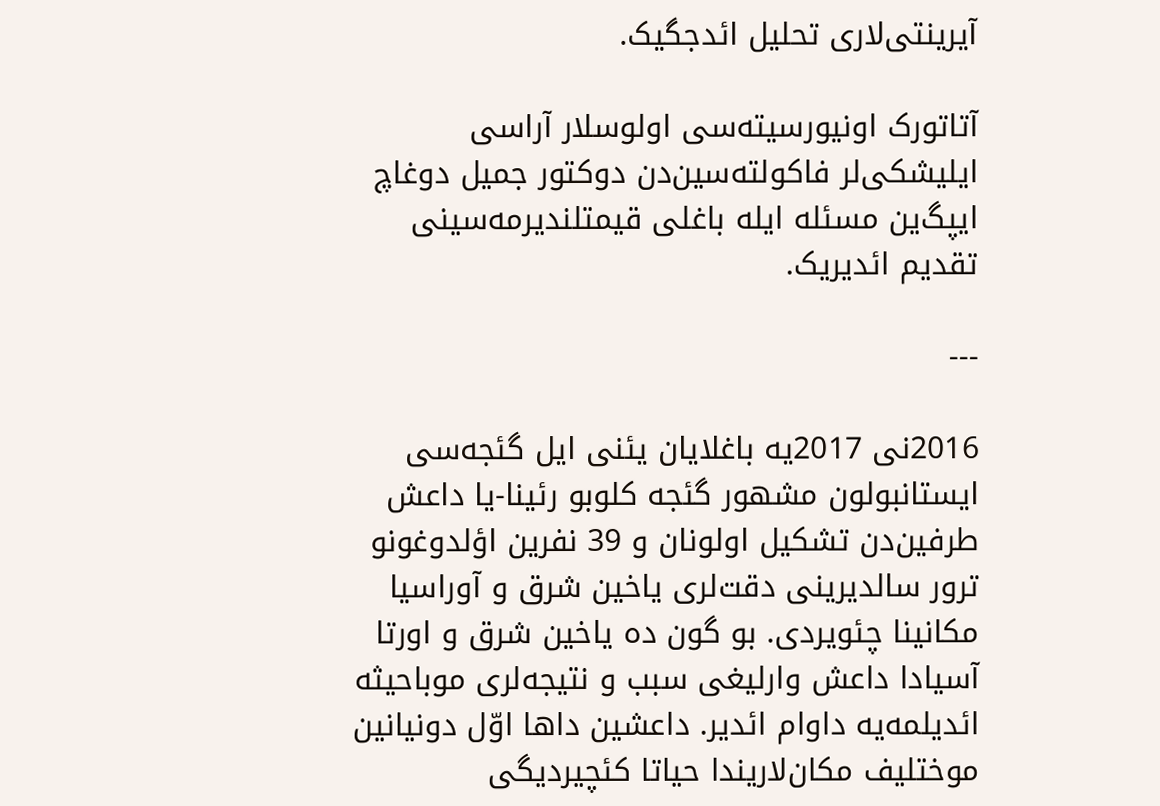آیرینتی‌لاری تحلیل ائدجگیک.

آتاتورک اونیورسیته‌سی اولوسلار آراسی ایلیشکی‌لر فاکولته‌سین‌دن دوکتور جمیل دوغاچ ایپگ‌ین مسئله ایله باغلی قیمتلندیرمه‌سینی تقدیم ائدیریک.

---

2016نی 2017یه باغلایان یئنی ایل گئجه‌سی ایستانبولون مشهور گئجه کلوبو رئینا-یا داعش طرفین‌دن تشکیل اولونان و 39 نفرین اؤلدوغونو ترور سالدیرینی دقت‌لری یاخین شرق و آوراسیا مکانینا چئویردی. بو گون ده یاخین شرق و اورتا آسیادا داعش وارلیغی سبب و نتیجه‌لری موباحیثه ائدیلمه‌یه داوام ائدیر. داعشین داها اوّل دونیانین موختلیف مکان‌لاریندا حیاتا کئچیردیگی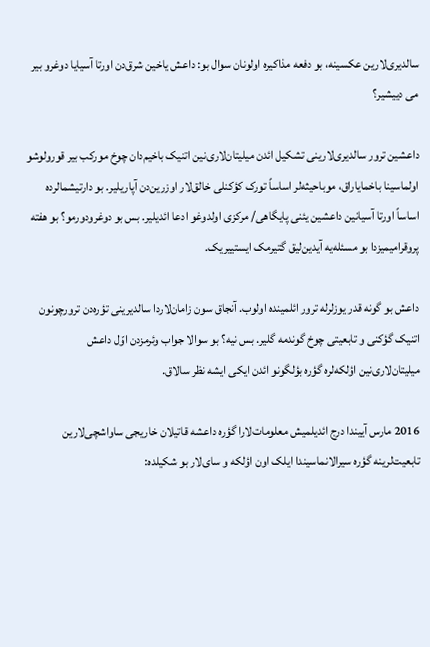سالدیری‌لارین عکسینه، بو دفعه مذاکیره اولونان سوال بو: داعش یاخین شرق‌دن اورتا آسیایا دوغرو بیر می دییشیر؟

داعشین ترور سالدیری‌لارینی تشکیل ائدن میلیتان‌لاری‌نین اتنیک باخیم‌دان چوخ مورکب بیر قورولوشو اولماسینا باخمایا‌راق، موباحیثه‌لر اساساً تورک کؤکنلی خالق‌لار اوزرین‌دن آپاریلیر. بو دارتیشما‌لرده اساساً اورتا آسیانین داعشین یئنی پایگاهی/ مرکزی اولدوغو ادعا ائدیلیر. بس بو دوغرودورمو؟ بو هفته پروقرامیمیزدا بو مسئله‌یه آیدین‌لیق گتیرمک ایستییریک.

داعش بو گونه قدر یوزلرله ترور ائلمینده اولوب. آنجاق سون زامان‌لاردا سالدیرینی تؤره‌دن ترورچونون اتنیک گؤکنی و تابعیتی چوخ گوندمه گلیر. بس نیه؟ بو سوالا جواب وئرمزدن اوّل داعش میلیتان‌لاری‌نین اؤلکه‌لره گؤره بؤلگونو ائدن ایکی ایشه نظر سالاق.

2016 مارس آییندا درج ائدیلمیش معلومات‌لارا گؤره داعشه قاتیلان خاریجی ساواشچی‌لارین تابعیت‌لرینه گؤره سیرالانماسیندا ایلک اون اؤلکه و سای‌لار بو شکیلده: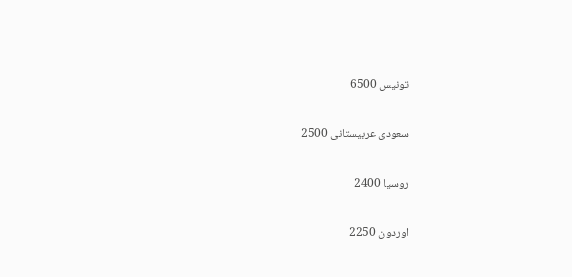تونیس 6500

سعودی عربیستانی 2500

روسیا 2400

اوردون 2250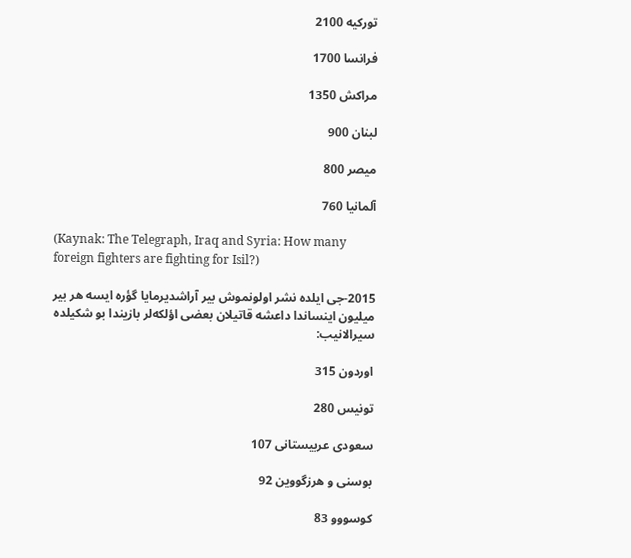تورکیه 2100

فرانسا 1700

مراکش 1350

لبنان 900

میصر 800

آلمانیا 760

(Kaynak: The Telegraph, Iraq and Syria: How many foreign fighters are fighting for Isil?)

2015-جی ایلده نشر اولونموش بیر آراشدیرمایا گؤره ایسه هر بیر میلیون اینساندا داعشه قاتیلان بعضی اؤلکه‌لر بازیندا بو شکیلده سیرالانیب:

اوردون 315

تونیس 280

سعودی عربیستانی 107

بوسنی و هرزگووین 92

کوسووو 83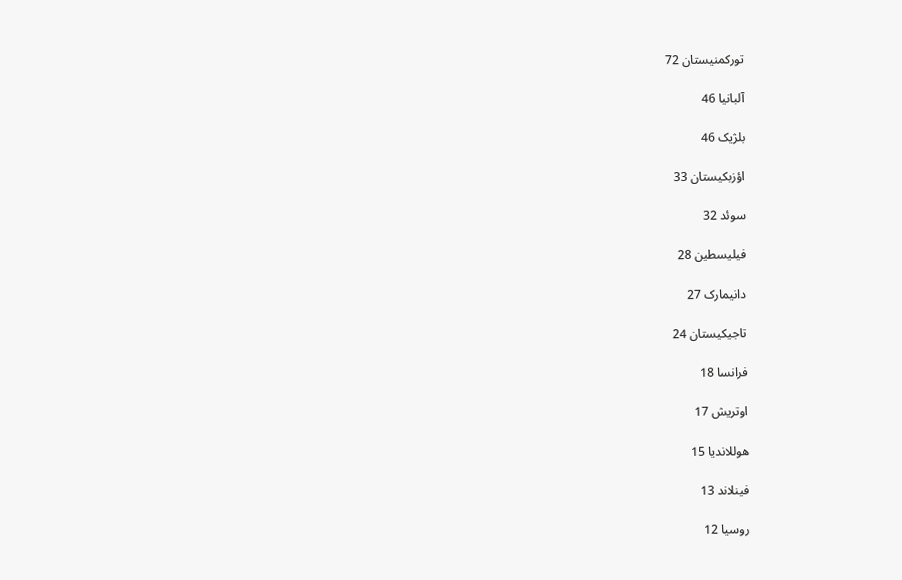تورکمنیستان 72

آلبانیا 46

بلژیک 46

اؤزبکیستان 33

سوئد 32

فیلیسطین 28

دانیمارک 27

تاجیکیستان 24

فرانسا 18

اوتریش 17

هوللاندیا 15

فینلاند 13

روسیا 12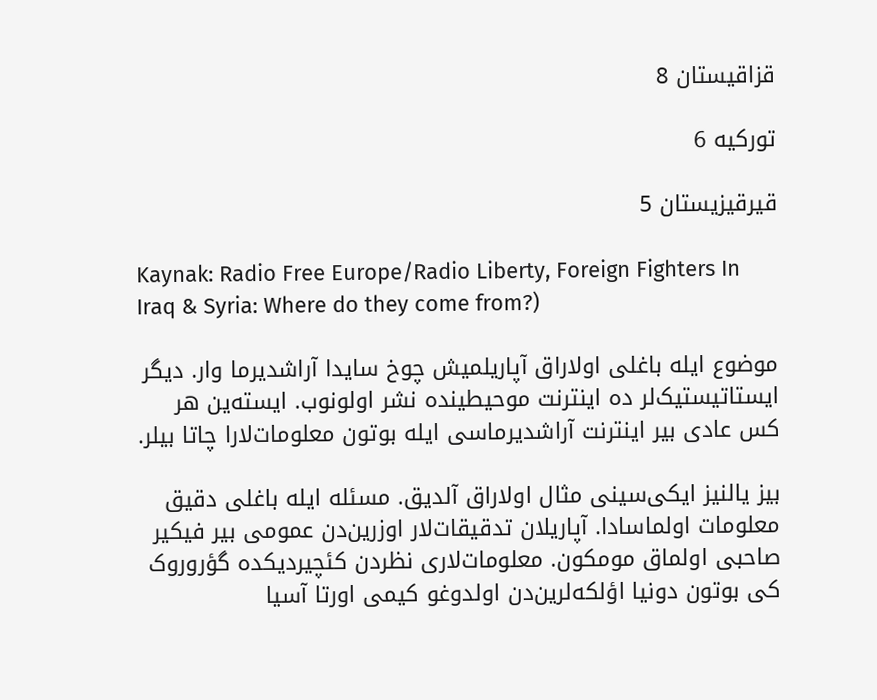قزاقیستان 8

تورکیه 6

قیرقیزیستان 5

Kaynak: Radio Free Europe/Radio Liberty, Foreign Fighters In Iraq & Syria: Where do they come from?)

موضوع ایله باغلی اولا‌راق آپاریلمیش چوخ سایدا آراشدیرما وار. دیگر ایستاتیستیک‌لر ده اینترنت موحیطینده نشر اولونوب. ایسته‌ین هر کس عادی بیر اینترنت آراشدیرماسی ایله بوتون معلومات‌لارا چاتا بیلر.

بیز یالنیز ایکی‌سینی مثال اولا‌راق آلدیق. مسئله ایله باغلی دقیق معلومات اولماسادا. آپاریلان تدقیقات‌لار اوزرین‌دن عمومی بیر فیکیر صاحبی اولماق مومکون. معلومات‌لاری نظردن کئچیردیکده گؤروروک کی بوتون دونیا اؤلکه‌لرین‌دن اولدوغو کیمی اورتا آسیا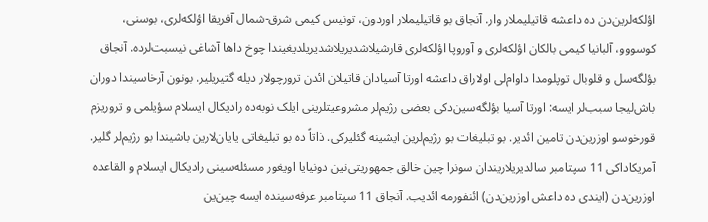اؤلکه‌لرین‌دن ده داعشه قاتیلیملار وار. آنجاق بو قاتیلیملار اوردون، تونیس کیمی شرق-شمال آفریقا اؤلکه‌لری، بوسنی، کوسووو، آلبانیا کیمی بالکان اؤلکه‌لری و آوروپا اؤلکه‌لری قارشیلاشدیریلاشدیریلدیغیندا چوخ داها آشاغی نیسبت‌لرده. آنجاق بؤلگه‌سل و قلوبال توپلومدا داوام‌لی اولا‌راق داعشه اورتا آسیا‌دان قاتیلان ائدن ترورچولار دیله گتیریلیر. بونون آرخاسیندا دوران باش‌لیجا سبب‌لر ایسه: اورتا آسیا بؤلگه‌سین‌دکی بعضی رژیم‌لر مشروعیتلرینی ایلک نوبه‌ده رادیکال ایسلام سؤیلمی و تروریزم قورخوسو اوزرین‌دن تامین ائدیر. بو تبلیغات بو رژیم‌لرین ایشینه گئلیرکی. ذاتاً ده بو تبلیغاتی یایان‌لارین باشیندا بو رژیم‌لر گلیر. آمریکا‌داکی 11 سپتامبر سالدیریلاریندان‌ سونرا چین خالق جمهوریتی‌نین دونیایا اویغور مسئله‌سینی رادیکال ایسلام و القاعده اوزرین‌دن (ایندی ده داعش اوزرین‌دن) ائنفورمه ائدیب. آنجاق 11 سپتامبر عرفه‌سینده ایسه چین‌ین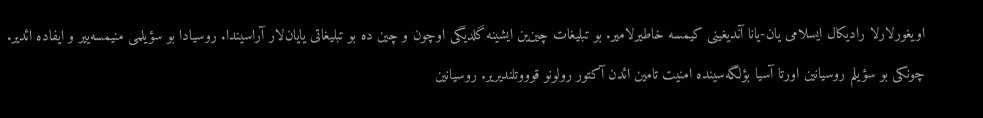اویغورلارلا رادیکال ایسلامی یان-یانا آندیغینی کیمسه خاطیرلامیر. بو تبلیغات چین‌ین ایشینه گلدیگی اوچون و چین ده بو تبلیغاتی یایان‌لار آراسیندا. روسیادا بو سؤیلمی منیمسه‌ییر و ایفاده ائدیر. چونکی بو سؤیلم روسیانین اورتا آسیا بؤلگه‌سینده امنیت تامین ائدن آکتور رولونو قوووتلندیریر. روسیانین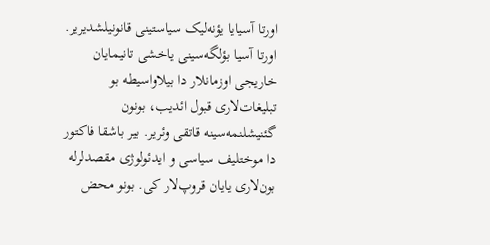اورتا آسیایا یؤنه‌لیک سیاستینی قانونیلشدیریر. اورتا آسیا بؤلگه‌سینی یاخشی تانیمایان خاریجی اوزمانلار دا بیلاواسیطه بو تبلیغات‌لاری قبول ائدیب، بونون گئنیشلنمه‌سینه قاتقی وئریر. بیر باشقا فاکتور دا موختلیف سیاسی و ایدئولوژی مقصدلرله بون‌لاری یایان قروپ‌لار کی. بونو محض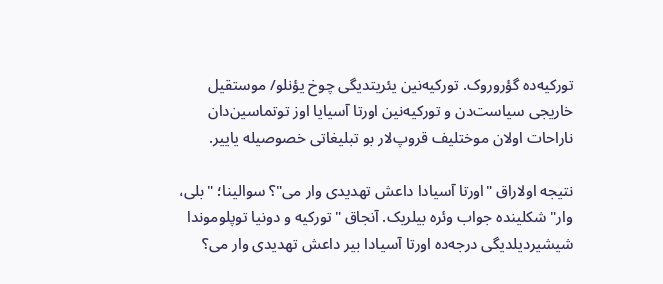تورکیه‌ده گؤروروک. تورکیه‌نین یئریتدیگی چوخ یؤنلو/ موستقیل خاریجی سیاست‌دن و تورکیه‌نین اورتا آسیایا اوز توتماسین‌دان ناراحات اولان موختلیف قروپ‌لار بو تبلیغاتی خصوصیله یاییر.

نتیجه اولا‌راق "اورتا آسیادا داعش تهدیدی وار می"؟ سوالینا؛ "بلی، وار" شکلینده جواب وئره بیلریک. آنجاق "تورکیه و دونیا توپلوموندا شیشیردیلدیگی درجه‌ده اورتا آسیادا بیر داعش تهدیدی وار می؟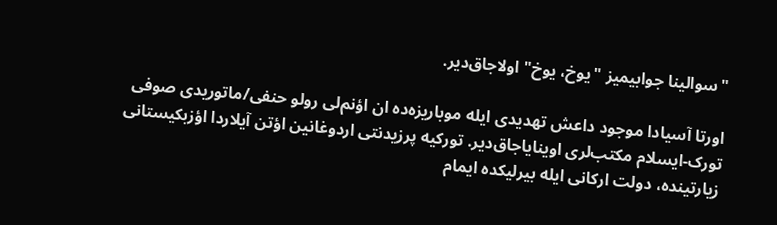"سوالینا جوابیمیز "یوخ، یوخ" اولا‌جاق‌دیر.

اورتا آسیادا موجود داعش تهدیدی ایله موباریزه‌ده ان اؤنم‌لی رولو حنفی/ماتوریدی صوفی تورک-ایسلام مکتب‌لری اوینایا‌جاق‌دیر. تورکیه پرزیدنتی اردوغانین اؤتن آیلاردا اؤزبکیستانی زیارتینده، دولت ارکانی ایله بیرلیکده ایمام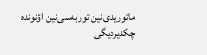ماتوریدی‌نین توربه‌سی‌نین اؤنونده چکدیردیگی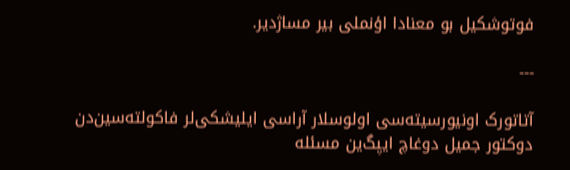فوتوشکیل بو معنادا اؤنملی بیر مساژدیر.

---

آتاتورک اونیورسیته‌سی اولوسلار آراسی ایلیشکی‌لر فاکولته‌سین‌دن دوکتور جمیل دوغاچ ایپگ‌ین مسئله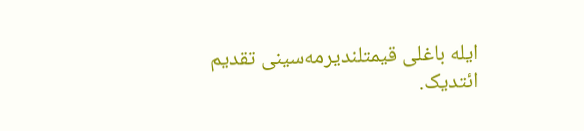ایله باغلی قیمتلندیرمه‌سینی تقدیم ائتدیک.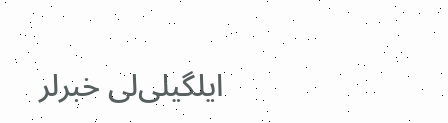ایلگیلی‌لی خبرلر